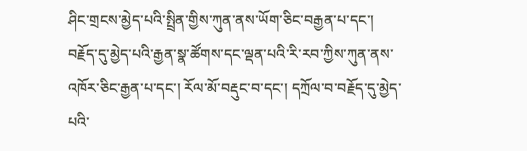ཤིང་གྲངས་མྱེད་པའི་སྤྲིན་གྱིས་ཀུན་ནས་ཡོག་ཅིང་བརྒྱན་པ་དང་། བརྗོད་དུ་མྱེད་པའི་རྒྱན་སྣ་ཚོགས་དང་ལྡན་པའི་རི་རབ་ཀྱིས་ཀུན་ནས་འཁོར་ཅིང་རྒྱན་པ་དང་། རོལ་མོ་བརྡུང་བ་དང་། དཀྲོལ་བ་བརྗོད་དུ་མྱེད་པའི་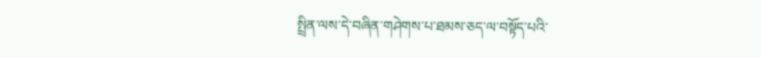སྤྲིན་ལས་དེ་བཞིན་གཤེགས་པ་ཐམས་ཅད་ལ་བསྟོད་པའི་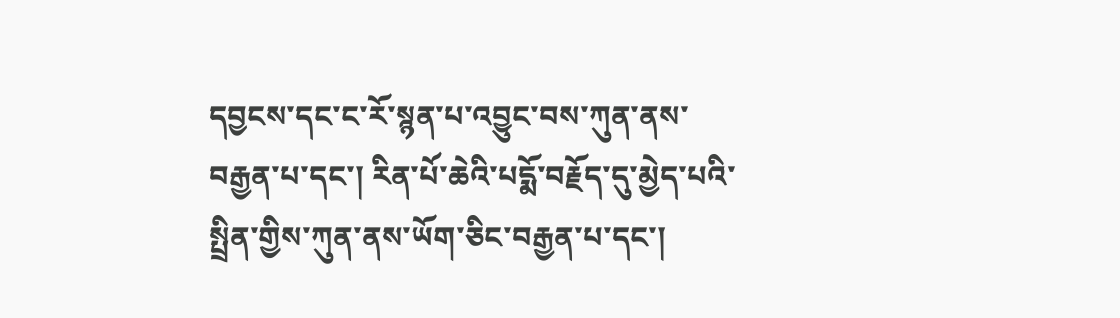དབྱངས་དང་ང་རོ་སྙན་པ་འབྱུང་བས་ཀུན་ནས་བརྒྱན་པ་དང་། རིན་པོ་ཆེའི་པདྨོ་བརྗོད་དུ་མྱེད་པའི་སྤྲིན་གྱིས་ཀུན་ནས་ཡོག་ཅིང་བརྒྱན་པ་དང་།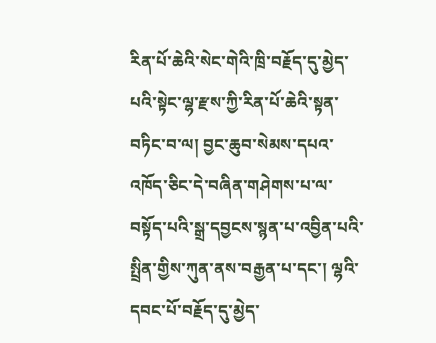རིན་པོ་ཆེའི་སེང་གེའི་ཁྲི་བརྗོད་དུ་མྱེད་པའི་སྟེང་ལྷ་རྫས་ཀྱི་རིན་པོ་ཆེའི་སྟན་བཏིང་བ་ལ། བྱང་ཆུབ་སེམས་དཔའ་འཁོད་ཅིང་དེ་བཞིན་གཤེགས་པ་ལ་བསྟོད་པའི་སྒྲ་དབྱངས་སྙན་པ་འབྱིན་པའི་སྤྲིན་གྱིས་ཀུན་ནས་བརྒྱན་པ་དང་། ལྷའི་དབང་པོ་བརྗོད་དུ་མྱེད་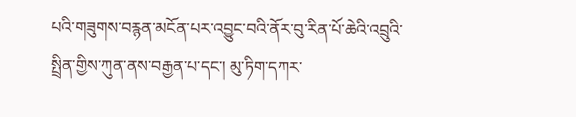པའི་གཟུགས་བརྙན་མངོན་པར་འབྱུང་བའི་ནོར་བུ་རིན་པོ་ཆེའི་འབྲུའི་སྤྲིན་གྱིས་ཀུན་ནས་བརྒྱན་པ་དང་། མུ་ཏིག་དཀར་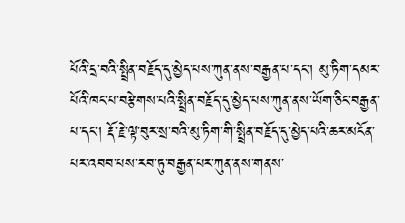པོའི་དྲ་བའི་སྤྲིན་བརྗོད་དུ་མྱེད་པས་ཀུན་ནས་བརྒྱན་པ་དང་། མུ་ཏིག་དམར་པོའི་ཁང་པ་བརྩེགས་པའི་སྤྲིན་བརྗོད་དུ་མྱེད་པས་ཀུན་ནས་ཡོག་ཅིང་བརྒྱན་པ་དང་། རྡོ་རྗེ་ལྟ་བུར་སྲ་བའི་མུ་ཏིག་གི་སྤྲིན་བརྗོད་དུ་མྱེད་པའི་ཆར་མངོན་པར་འབབ་པས་རབ་ཏུ་བརྒྱན་པར་ཀུན་ནས་གནས་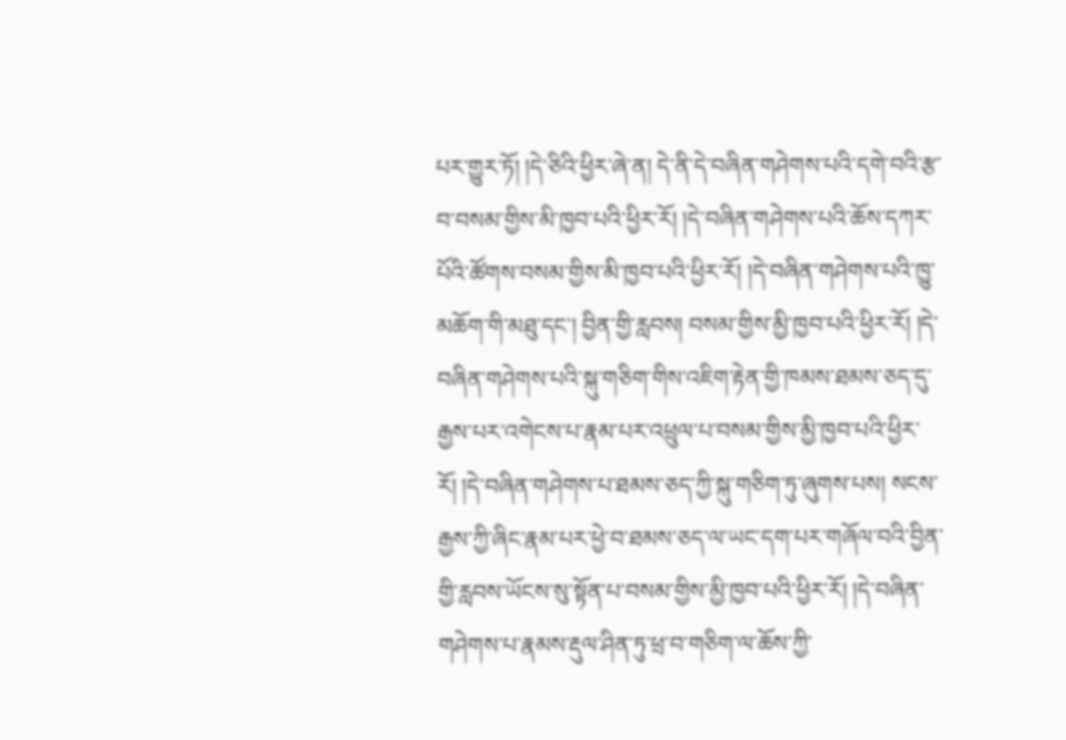པར་གྱུར་ཏོ། །དེ་ཅིའི་ཕྱིར་ཞེ་ན། དེ་ནི་དེ་བཞིན་གཤེགས་པའི་དགེ་བའི་རྩ་བ་བསམ་གྱིས་མི་ཁྱབ་པའི་ཕྱིར་རོ། །དེ་བཞིན་གཤེགས་པའི་ཆོས་དཀར་པོའི་ཚོགས་བསམ་གྱིས་མི་ཁྱབ་པའི་ཕྱིར་རོ། །དེ་བཞིན་གཤེགས་པའི་ཁྱུ་མཆོག་གི་མཐུ་དང་། བྱིན་གྱི་རླབས། བསམ་གྱིས་མྱི་ཁྱབ་པའི་ཕྱིར་རོ། །དེ་བཞིན་གཤེགས་པའི་སྐུ་གཅིག་གིས་འཇིག་རྟེན་གྱི་ཁམས་ཐམས་ཅད་དུ་རྒྱས་པར་འགེངས་པ་རྣམ་པར་འཕྲུལ་པ་བསམ་གྱིས་མྱི་ཁྱབ་པའི་ཕྱིར་རོ། །དེ་བཞིན་གཤེགས་པ་ཐམས་ཅད་ཀྱི་སྐུ་གཅིག་ཏུ་ཞུགས་པས། སངས་རྒྱས་ཀྱི་ཞིང་རྣམ་པར་ཕྱེ་བ་ཐམས་ཅད་ལ་ཡང་དག་པར་གཞོལ་བའི་བྱིན་གྱི་རླབས་ཡོངས་སུ་སྟོན་པ་བསམ་གྱིས་མྱི་ཁྱབ་པའི་ཕྱིར་རོ། །དེ་བཞིན་གཤེགས་པ་རྣམས་རྡུལ་ཤིན་ཏུ་ཕྲ་བ་གཅིག་ལ་ཆོས་ཀྱི་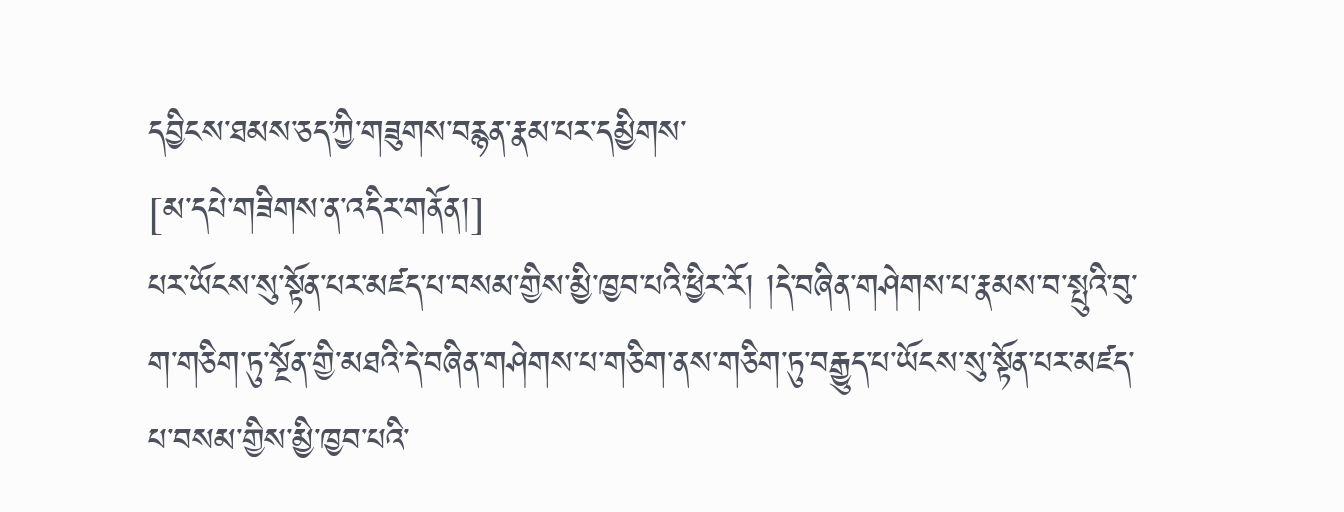དབྱིངས་ཐམས་ཅད་ཀྱི་གཟུགས་བརྙན་རྣམ་པར་དམྱིགས་
[མ་དཔེ་གཟིགས་ན་འདིར་གནོན།]
པར་ཡོངས་སུ་སྟོན་པར་མཛད་པ་བསམ་གྱིས་མྱི་ཁྱབ་པའི་ཕྱིར་རོ། །དེ་བཞིན་གཤེགས་པ་རྣམས་བ་སྤུའི་བུ་ག་གཅིག་ཏུ་སྔོན་གྱི་མཐའི་དེ་བཞིན་གཤེགས་པ་གཅིག་ནས་གཅིག་ཏུ་བརྒྱུད་པ་ཡོངས་སུ་སྟོན་པར་མཛད་པ་བསམ་གྱིས་མྱི་ཁྱབ་པའི་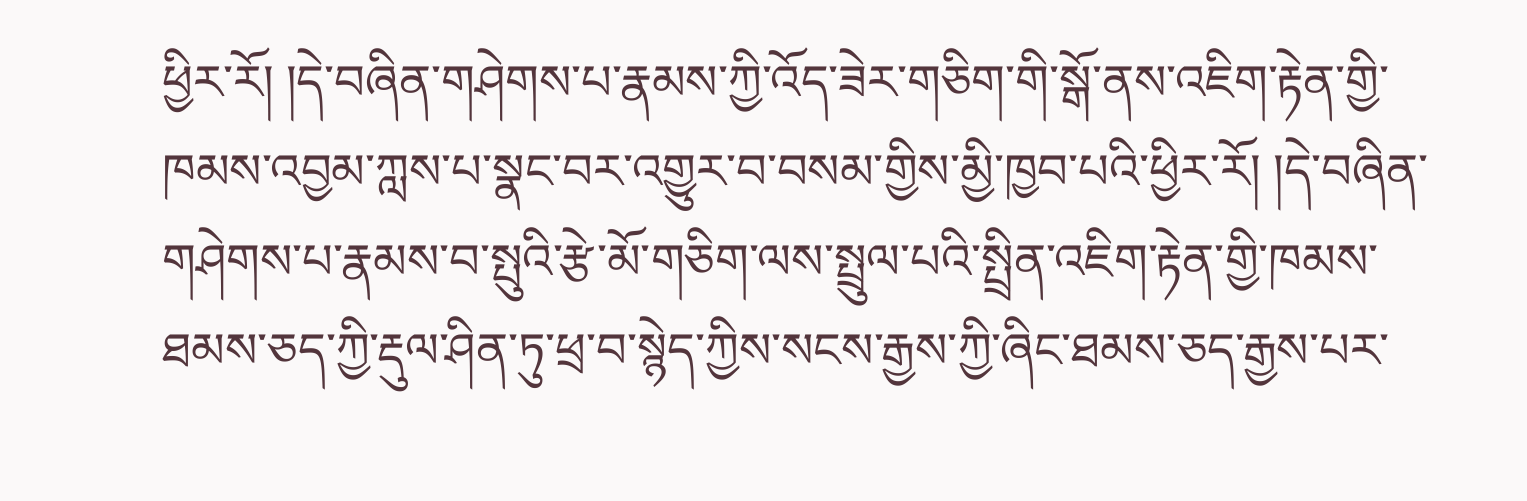ཕྱིར་རོ། །དེ་བཞིན་གཤེགས་པ་རྣམས་ཀྱི་འོད་ཟེར་གཅིག་གི་སྒོ་ནས་འཇིག་རྟེན་གྱི་ཁམས་འབྱམ་ཀླས་པ་སྣང་བར་འགྱུར་བ་བསམ་གྱིས་མྱི་ཁྱབ་པའི་ཕྱིར་རོ། །དེ་བཞིན་གཤེགས་པ་རྣམས་བ་སྤུའི་རྩེ་མོ་གཅིག་ལས་སྤྲུལ་པའི་སྤྲིན་འཇིག་རྟེན་གྱི་ཁམས་ཐམས་ཅད་ཀྱི་རྡུལ་ཤིན་ཏུ་ཕྲ་བ་སྙེད་ཀྱིས་སངས་རྒྱས་ཀྱི་ཞིང་ཐམས་ཅད་རྒྱས་པར་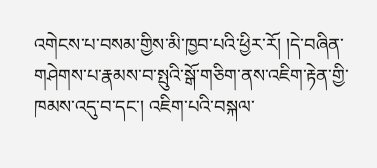འགེངས་པ་བསམ་གྱིས་མི་ཁྱབ་པའི་ཕྱིར་རོ། །དེ་བཞིན་གཤེགས་པ་རྣམས་བ་སྤུའི་སྒོ་གཅིག་ནས་འཇིག་རྟེན་གྱི་ཁམས་འདུ་བ་དང་། འཇིག་པའི་བསྐལ་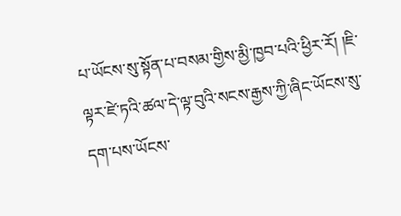པ་ཡོངས་སུ་སྟོན་པ་བསམ་གྱིས་མྱི་ཁྱབ་པའི་ཕྱིར་རོ། །ཇི་ལྟར་ཛེ་ཏའི་ཚལ་དེ་ལྟ་བུའི་སངས་རྒྱས་ཀྱི་ཞིང་ཡོངས་སུ་དག་པས་ཡོངས་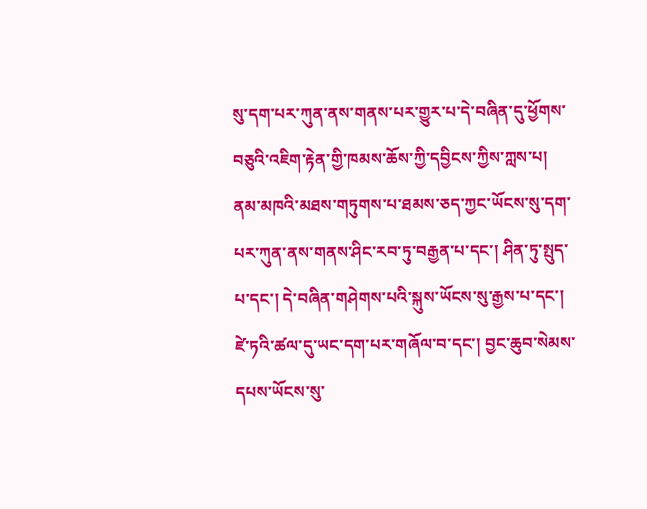སུ་དག་པར་ཀུན་ནས་གནས་པར་གྱུར་པ་དེ་བཞིན་དུ་ཕྱོགས་བཅུའི་འཇིག་རྟེན་གྱི་ཁམས་ཆོས་ཀྱི་དབྱིངས་ཀྱིས་ཀླས་པ། ནམ་མཁའི་མཐས་གཏུགས་པ་ཐམས་ཅད་ཀྱང་ཡོངས་སུ་དག་པར་ཀུན་ནས་གནས་ཤིང་རབ་ཏུ་བརྒྱན་པ་དང་། ཤིན་ཏུ་སྤུད་པ་དང་། དེ་བཞིན་གཤེགས་པའི་སྐུས་ཡོངས་སུ་རྒྱས་པ་དང་། ཛེ་ཏའི་ཚལ་དུ་ཡང་དག་པར་གཞོལ་བ་དང་། བྱང་ཆུབ་སེམས་དཔས་ཡོངས་སུ་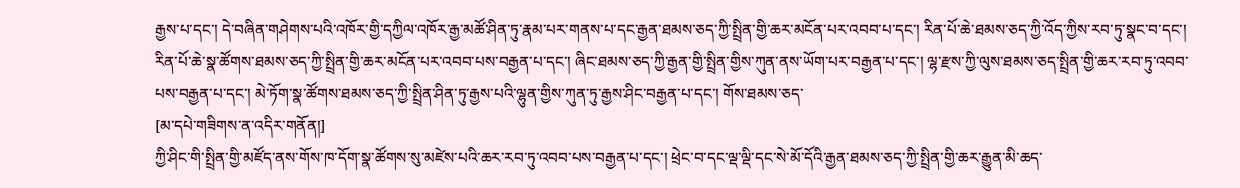རྒྱས་པ་དང་། དེ་བཞིན་གཤེགས་པའི་འཁོར་གྱི་དཀྱིལ་འཁོར་རྒྱ་མཚོ་ཤིན་ཏུ་རྣམ་པར་གནས་པ་དང་རྒྱན་ཐམས་ཅད་ཀྱི་སྤྲིན་གྱི་ཆར་མངོན་པར་འབབ་པ་དང་། རིན་པོ་ཆེ་ཐམས་ཅད་ཀྱི་འོད་ཀྱིས་རབ་ཏུ་སྣང་བ་དང་། རིན་པོ་ཆེ་སྣ་ཚོགས་ཐམས་ཅད་ཀྱི་སྤྲིན་གྱི་ཆར་མངོན་པར་འབབ་པས་བརྒྱན་པ་དང་། ཞིང་ཐམས་ཅད་ཀྱི་རྒྱན་གྱི་སྤྲིན་གྱིས་ཀུན་ནས་ཡོག་པར་བརྒྱན་པ་དང་། ལྷ་རྫས་ཀྱི་ལུས་ཐམས་ཅད་སྤྲིན་གྱི་ཆར་རབ་ཏུ་འབབ་པས་བརྒྱན་པ་དང་། མེ་ཏོག་སྣ་ཚོགས་ཐམས་ཅད་ཀྱི་སྤྲིན་ཤིན་ཏུ་རྒྱས་པའི་ལྷུན་གྱིས་ཀུན་ཏུ་རྒྱས་ཤིང་བརྒྱན་པ་དང་། གོས་ཐམས་ཅད་
[མ་དཔེ་གཟིགས་ན་འདིར་གནོན།]
ཀྱི་ཤིང་གི་སྤྲིན་གྱི་མཛོད་ནས་གོས་ཁ་དོག་སྣ་ཚོགས་སུ་མཛེས་པའི་ཆར་རབ་ཏུ་འབབ་པས་བརྒྱན་པ་དང་། ཕྲེང་བ་དང་ལྡ་ལྡི་དང་སེ་མོ་དོའི་རྒྱན་ཐམས་ཅད་ཀྱི་སྤྲིན་གྱི་ཆར་རྒྱུན་མི་ཆད་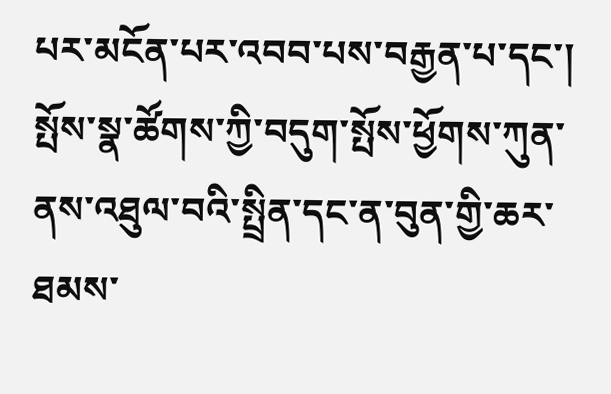པར་མངོན་པར་འབབ་པས་བརྒྱན་པ་དང་། སྤོས་སྣ་ཚོགས་ཀྱི་བདུག་སྤོས་ཕྱོགས་ཀུན་ནས་འཐུལ་བའི་སྤྲིན་དང་ན་བུན་གྱི་ཆར་ཐམས་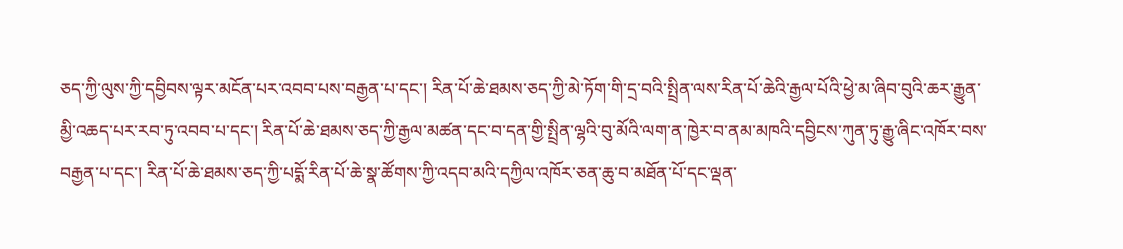ཅད་ཀྱི་ལུས་ཀྱི་དབྱིབས་ལྟར་མངོན་པར་འབབ་པས་བརྒྱན་པ་དང་། རིན་པོ་ཆེ་ཐམས་ཅད་ཀྱི་མེ་ཏོག་གི་དྲ་བའི་སྤྲིན་ལས་རིན་པོ་ཆེའི་རྒྱལ་པོའི་ཕྱེ་མ་ཞིབ་བུའི་ཆར་རྒྱུན་མྱི་འཆད་པར་རབ་ཏུ་འབབ་པ་དང་། རིན་པོ་ཆེ་ཐམས་ཅད་ཀྱི་རྒྱལ་མཚན་དང་བ་དན་གྱི་སྤྲིན་ལྷའི་བུ་མོའི་ལག་ན་ཁྱེར་བ་ནམ་མཁའི་དབྱིངས་ཀུན་ཏུ་རྒྱུ་ཞིང་འཁོར་བས་བརྒྱན་པ་དང་། རིན་པོ་ཆེ་ཐམས་ཅད་ཀྱི་པདྨོ་རིན་པོ་ཆེ་སྣ་ཚོགས་ཀྱི་འདབ་མའི་དཀྱིལ་འཁོར་ཅན་ཆུ་བ་མཐོན་པོ་དང་ལྡན་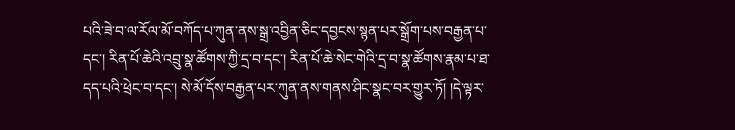པའི་ཟེ་བ་ལ་རོལ་མོ་བཀོད་པ་ཀུན་ནས་སྒྲ་འབྱིན་ཅིང་དབྱངས་སྙན་པར་སྒྲོག་པས་བརྒྱན་པ་དང་། རིན་པོ་ཆེའི་འབྲུ་སྣ་ཚོགས་ཀྱི་དྲ་བ་དང་། རིན་པོ་ཆེ་སེང་གེའི་དྲ་བ་སྣ་ཚོགས་རྣམ་པ་ཐ་དད་པའི་ཕྲེང་བ་དང་། སེ་མོ་དོས་བརྒྱན་པར་ཀུན་ནས་གནས་ཤིང་སྣང་བར་གྱུར་ཏོ། །དེ་ལྟར་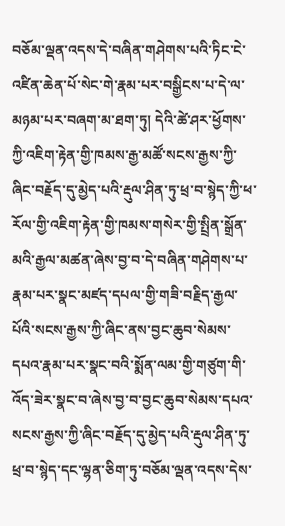བཅོམ་ལྡན་འདས་དེ་བཞིན་གཤེགས་པའི་ཏིང་ངེ་འཛིན་ཆེན་པོ་སེང་གེ་རྣམ་པར་བསྒྱིངས་པ་དེ་ལ་མཉམ་པར་བཞག་མ་ཐག་ཏུ། དེའི་ཚེ་ཤར་ཕྱོགས་ཀྱི་འཇིག་རྟེན་གྱི་ཁམས་རྒྱ་མཚོ་སངས་རྒྱས་ཀྱི་ཞིང་བརྗོད་དུ་མྱེད་པའི་རྡུལ་ཤིན་ཏུ་ཕྲ་བ་སྙེད་ཀྱི་ཕ་རོལ་གྱི་འཇིག་རྟེན་གྱི་ཁམས་གསེར་གྱི་སྤྲིན་སྒྲོན་མའི་རྒྱལ་མཚན་ཞེས་བྱ་བ་དེ་བཞིན་གཤེགས་པ་རྣམ་པར་སྣང་མཛད་དཔལ་གྱི་གཟི་བརྗིད་རྒྱལ་པོའི་སངས་རྒྱས་ཀྱི་ཞིང་ནས་བྱང་ཆུབ་སེམས་དཔའ་རྣམ་པར་སྣང་བའི་སྨོན་ལམ་གྱི་གཙུག་གི་འོད་ཟེར་སྣང་བ་ཞེས་བྱ་བ་བྱང་ཆུབ་སེམས་དཔའ་སངས་རྒྱས་ཀྱི་ཞིང་བརྗོད་དུ་མྱེད་པའི་རྡུལ་ཤིན་ཏུ་ཕྲ་བ་སྙེད་དང་ལྷན་ཅིག་ཏུ་བཅོམ་ལྡན་འདས་དེས་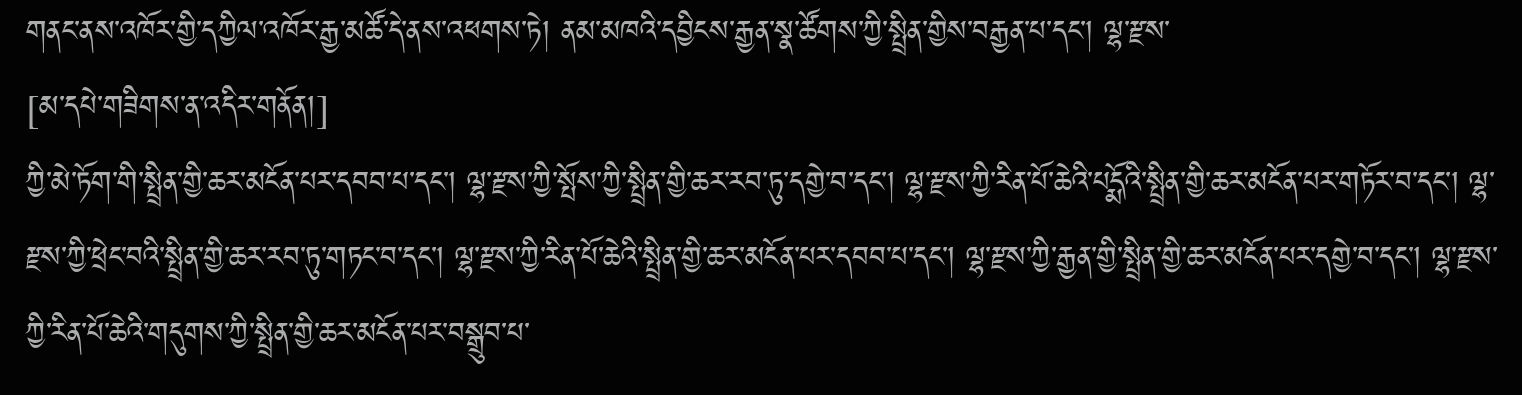གནང་ནས་འཁོར་གྱི་དཀྱིལ་འཁོར་རྒྱ་མཚོ་དེ་ནས་འཕགས་ཏེ། ནམ་མཁའི་དབྱིངས་རྒྱན་སྣ་ཚོགས་ཀྱི་སྤྲིན་གྱིས་བརྒྱན་པ་དང་། ལྷ་རྫས་
[མ་དཔེ་གཟིགས་ན་འདིར་གནོན།]
ཀྱི་མེ་ཏོག་གི་སྤྲིན་གྱི་ཆར་མངོན་པར་དབབ་པ་དང་། ལྷ་རྫས་ཀྱི་སྤོས་ཀྱི་སྤྲིན་གྱི་ཆར་རབ་ཏུ་དགྱེ་བ་དང་། ལྷ་རྫས་ཀྱི་རིན་པོ་ཆེའི་པདྨོའི་སྤྲིན་གྱི་ཆར་མངོན་པར་གཏོར་བ་དང་། ལྷ་རྫས་ཀྱི་ཕྲེང་བའི་སྤྲིན་གྱི་ཆར་རབ་ཏུ་གཏང་བ་དང་། ལྷ་རྫས་ཀྱི་རིན་པོ་ཆེའི་སྤྲིན་གྱི་ཆར་མངོན་པར་དབབ་པ་དང་། ལྷ་རྫས་ཀྱི་རྒྱན་གྱི་སྤྲིན་གྱི་ཆར་མངོན་པར་དགྱེ་བ་དང་། ལྷ་རྫས་ཀྱི་རིན་པོ་ཆེའི་གདུགས་ཀྱི་སྤྲིན་གྱི་ཆར་མངོན་པར་བསྒྲུབ་པ་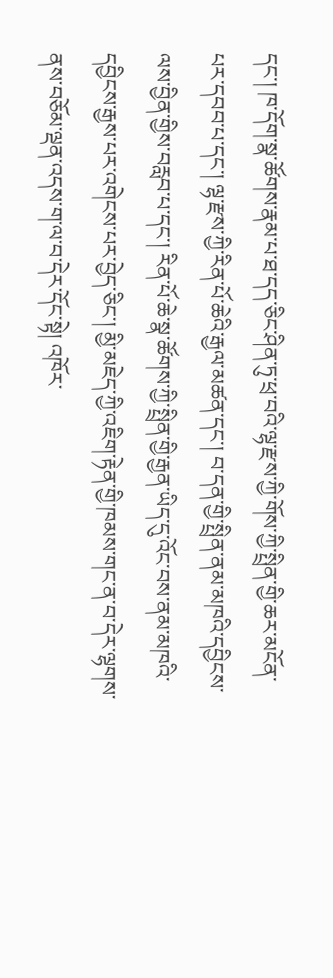དང་། ཁ་དོག་སྣ་ཚོགས་རྣམ་པ་ཐ་དད་ཅིང་ཤིན་ཏུ་ཕྲ་བའི་ལྷ་རྫས་ཀྱི་གོས་ཀྱི་སྤྲིན་གྱི་ཆར་མངོན་པར་དབབ་པ་དང་། ལྷ་རྫས་ཀྱི་རིན་པོ་ཆེའི་རྒྱལ་མཚན་དང་། བ་དན་གྱི་སྤྲིན་ནམ་མཁའི་དབྱིངས་ལས་བྱིན་གྱིས་བརླབ་པ་དང་། རིན་པོ་ཆེ་སྣ་ཚོགས་ཀྱི་སྤྲིན་གྱི་རྒྱན་ཡིད་དུ་འོང་བས་ནམ་མཁའི་དབྱིངས་རྒྱས་པར་འགེངས་པར་བྱེད་ཅིང་། མྱི་མཇེད་ཀྱི་འཇིག་རྟེན་གྱི་ཁམས་གང་ན་བ་དེར་ལྷགས་ནས་བཅོམ་ལྡན་འདས་ག་ལ་བ་དེར་དོང་སྟེ། འཁོར་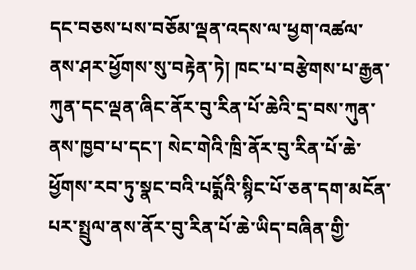དང་བཅས་པས་བཅོམ་ལྡན་འདས་ལ་ཕྱག་འཚལ་ནས་ཤར་ཕྱོགས་སུ་བརྟེན་ཏེ། ཁང་པ་བརྩེགས་པ་རྒྱན་ཀུན་དང་ལྡན་ཞིང་ནོར་བུ་རིན་པོ་ཆེའི་དྲ་བས་ཀུན་ནས་ཁྱབ་པ་དང་། སེང་གེའི་ཁྲི་ནོར་བུ་རིན་པོ་ཆེ་ཕྱོགས་རབ་ཏུ་སྣང་བའི་པདྨོའི་སྙིང་པོ་ཅན་དག་མངོན་པར་སྤྲུལ་ནས་ནོར་བུ་རིན་པོ་ཆེ་ཡིད་བཞིན་གྱི་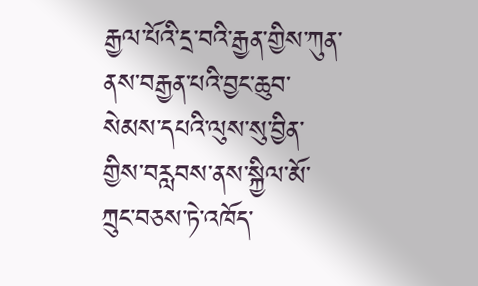རྒྱལ་པོའི་དྲ་བའི་རྒྱན་གྱིས་ཀུན་ནས་བརྒྱན་པའི་བྱང་ཆུབ་སེམས་དཔའི་ལུས་སུ་བྱིན་གྱིས་བརླབས་ནས་སྐྱིལ་མོ་ཀྲུང་བཅས་ཏེ་འཁོད་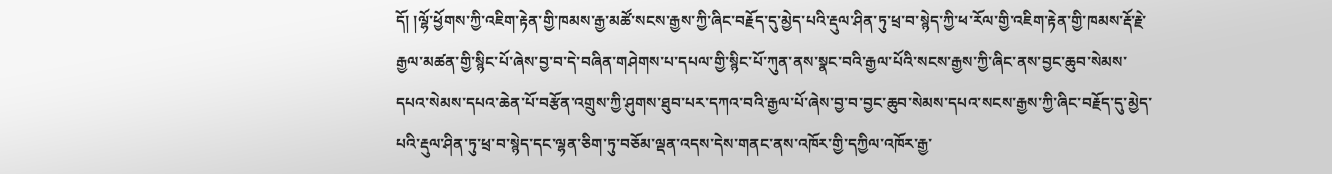དོ། །ལྷོ་ཕྱོགས་ཀྱི་འཇིག་རྟེན་གྱི་ཁམས་རྒྱ་མཚོ་སངས་རྒྱས་ཀྱི་ཞིང་བརྗོད་དུ་མྱེད་པའི་རྡུལ་ཤིན་ཏུ་ཕྲ་བ་སྙེད་ཀྱི་ཕ་རོལ་གྱི་འཇིག་རྟེན་གྱི་ཁམས་རྡོ་རྗེ་རྒྱལ་མཚན་གྱི་སྙིང་པོ་ཞེས་བྱ་བ་དེ་བཞིན་གཤེགས་པ་དཔལ་གྱི་སྙིང་པོ་ཀུན་ནས་སྣང་བའི་རྒྱལ་པོའི་སངས་རྒྱས་ཀྱི་ཞིང་ནས་བྱང་ཆུབ་སེམས་དཔའ་སེམས་དཔའ་ཆེན་པོ་བརྩོན་འགྲུས་ཀྱི་ཤུགས་ཐུབ་པར་དཀའ་བའི་རྒྱལ་པོ་ཞེས་བྱ་བ་བྱང་ཆུབ་སེམས་དཔའ་སངས་རྒྱས་ཀྱི་ཞིང་བརྗོད་དུ་མྱེད་པའི་རྡུལ་ཤིན་ཏུ་ཕྲ་བ་སྙེད་དང་ལྷན་ཅིག་ཏུ་བཅོམ་ལྡན་འདས་དེས་གནང་ནས་འཁོར་གྱི་དཀྱིལ་འཁོར་རྒྱ་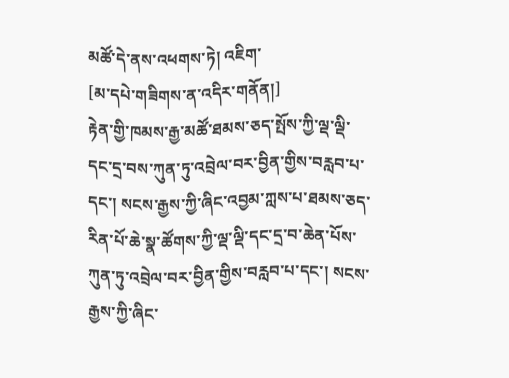མཚོ་དེ་ནས་འཕགས་ཏེ། འཇིག་
[མ་དཔེ་གཟིགས་ན་འདིར་གནོན།]
རྟེན་གྱི་ཁམས་རྒྱ་མཚོ་ཐམས་ཅད་སྤོས་ཀྱི་ལྡ་ལྡི་དང་དྲ་བས་ཀུན་ཏུ་འབྲེལ་བར་བྱིན་གྱིས་བརླབ་པ་དང་། སངས་རྒྱས་ཀྱི་ཞིང་འབྱམ་ཀླས་པ་ཐམས་ཅད་རིན་པོ་ཆེ་སྣ་ཚོགས་ཀྱི་ལྡ་ལྡི་དང་དྲ་བ་ཆེན་པོས་ཀུན་ཏུ་འབྲེལ་བར་བྱིན་གྱིས་བརླབ་པ་དང་། སངས་རྒྱས་ཀྱི་ཞིང་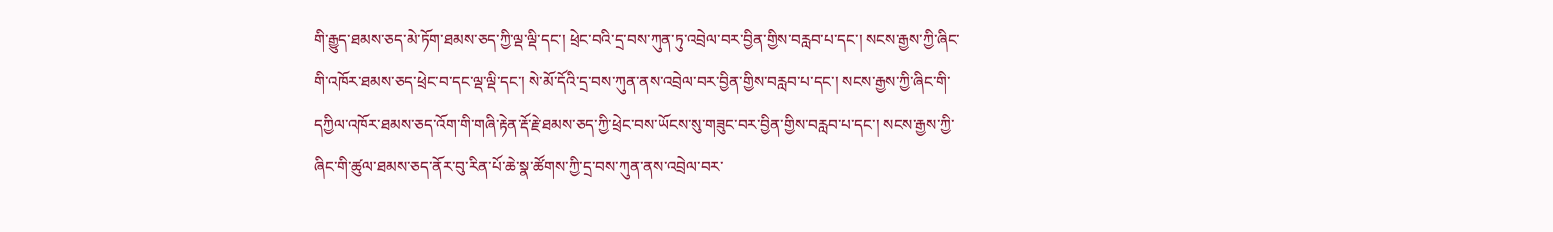གི་རྒྱུད་ཐམས་ཅད་མེ་ཏོག་ཐམས་ཅད་ཀྱི་ལྡ་ལྡི་དང་། ཕྲེང་བའི་དྲ་བས་ཀུན་ཏུ་འབྲེལ་བར་བྱིན་གྱིས་བརླབ་པ་དང་། སངས་རྒྱས་ཀྱི་ཞིང་གི་འཁོར་ཐམས་ཅད་ཕྲེང་བ་དང་ལྡ་ལྡི་དང་། སེ་མོ་དོའི་དྲ་བས་ཀུན་ནས་འབྲེལ་བར་བྱིན་གྱིས་བརླབ་པ་དང་། སངས་རྒྱས་ཀྱི་ཞིང་གི་དཀྱིལ་འཁོར་ཐམས་ཅད་འོག་གི་གཞི་རྟེན་རྡོ་རྗེ་ཐམས་ཅད་ཀྱི་ཕྲེང་བས་ཡོངས་སུ་གཟུང་བར་བྱིན་གྱིས་བརླབ་པ་དང་། སངས་རྒྱས་ཀྱི་ཞིང་གི་ཚུལ་ཐམས་ཅད་ནོར་བུ་རིན་པོ་ཆེ་སྣ་ཚོགས་ཀྱི་དྲ་བས་ཀུན་ནས་འབྲེལ་བར་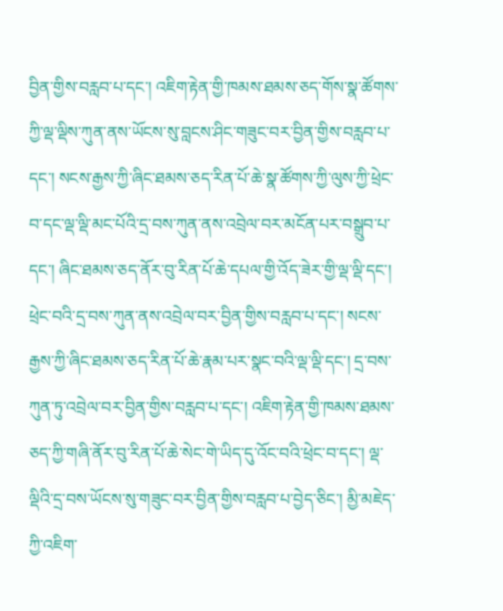བྱིན་གྱིས་བརླབ་པ་དང་། འཇིག་རྟེན་གྱི་ཁམས་ཐམས་ཅད་གོས་སྣ་ཚོགས་ཀྱི་ལྡ་ལྡིས་ཀུན་ནས་ཡོངས་སུ་བླངས་ཤིང་གཟུང་བར་བྱིན་གྱིས་བརླབ་པ་དང་། སངས་རྒྱས་ཀྱི་ཞིང་ཐམས་ཅད་རིན་པོ་ཆེ་སྣ་ཚོགས་ཀྱི་ལུས་ཀྱི་ཕྲེང་བ་དང་ལྡ་ལྡི་མང་པོའི་དྲ་བས་ཀུན་ནས་འབྲེལ་བར་མངོན་པར་བསྒྲུབ་པ་དང་། ཞིང་ཐམས་ཅད་ནོར་བུ་རིན་པོ་ཆེ་དཔལ་གྱི་འོད་ཟེར་གྱི་ལྡ་ལྡི་དང་། ཕྲེང་བའི་དྲ་བས་ཀུན་ནས་འབྲེལ་བར་བྱིན་གྱིས་བརླབ་པ་དང་། སངས་རྒྱས་ཀྱི་ཞིང་ཐམས་ཅད་རིན་པོ་ཆེ་རྣམ་པར་སྣང་བའི་ལྡ་ལྡི་དང་། དྲ་བས་ཀུན་ཏུ་འབྲེལ་བར་བྱིན་གྱིས་བརླབ་པ་དང་། འཇིག་རྟེན་གྱི་ཁམས་ཐམས་ཅད་ཀྱི་གཞི་ནོར་བུ་རིན་པོ་ཆེ་སེང་གེ་ཡིད་དུ་འོང་བའི་ཕྲེང་བ་དང་། ལྡ་ལྡིའི་དྲ་བས་ཡོངས་སུ་གཟུང་བར་བྱིན་གྱིས་བརླབ་པ་བྱེད་ཅིང་། མྱི་མཇེད་ཀྱི་འཇིག་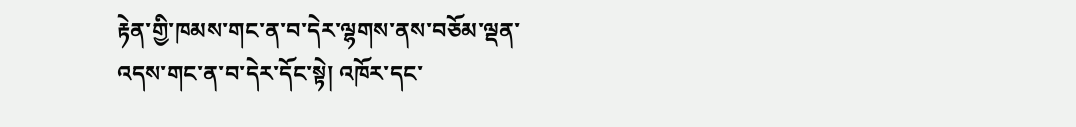རྟེན་གྱི་ཁམས་གང་ན་བ་དེར་ལྷགས་ནས་བཅོམ་ལྡན་འདས་གང་ན་བ་དེར་དོང་སྟེ། འཁོར་དང་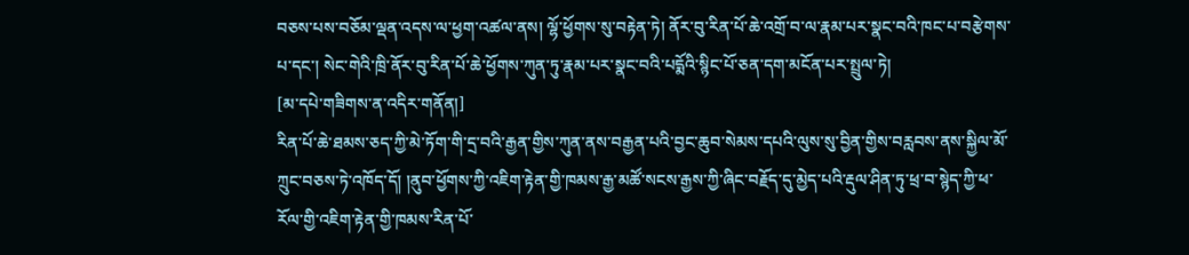བཅས་པས་བཅོམ་ལྡན་འདས་ལ་ཕྱག་འཚལ་ནས། ལྷོ་ཕྱོགས་སུ་བརྟེན་ཏེ། ནོར་བུ་རིན་པོ་ཆེ་འགྲོ་བ་ལ་རྣམ་པར་སྣང་བའི་ཁང་པ་བརྩེགས་པ་དང་། སེང་གེའི་ཁྲི་ནོར་བུ་རིན་པོ་ཆེ་ཕྱོགས་ཀུན་ཏུ་རྣམ་པར་སྣང་བའི་པདྨོའི་སྙིང་པོ་ཅན་དག་མངོན་པར་སྤྲུལ་ཏེ།
[མ་དཔེ་གཟིགས་ན་འདིར་གནོན།]
རིན་པོ་ཆེ་ཐམས་ཅད་ཀྱི་མེ་ཏོག་གི་དྲ་བའི་རྒྱན་གྱིས་ཀུན་ནས་བརྒྱན་པའི་བྱང་ཆུབ་སེམས་དཔའི་ལུས་སུ་བྱིན་གྱིས་བརླབས་ནས་སྐྱིལ་མོ་ཀྲུང་བཅས་ཏེ་འཁོད་དོ། །ནུབ་ཕྱོགས་ཀྱི་འཇིག་རྟེན་གྱི་ཁམས་རྒྱ་མཚོ་སངས་རྒྱས་ཀྱི་ཞིང་བརྗོད་དུ་མྱེད་པའི་རྡུལ་ཤིན་ཏུ་ཕྲ་བ་སྙེད་ཀྱི་ཕ་རོལ་གྱི་འཇིག་རྟེན་གྱི་ཁམས་རིན་པོ་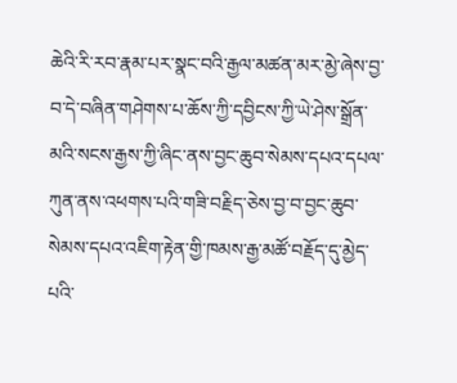ཆེའི་རི་རབ་རྣམ་པར་སྣང་བའི་རྒྱལ་མཚན་མར་མྱེ་ཞེས་བྱ་བ་དེ་བཞིན་གཤེགས་པ་ཆོས་ཀྱི་དབྱིངས་ཀྱི་ཡེ་ཤེས་སྒྲོན་མའི་སངས་རྒྱས་ཀྱི་ཞིང་ནས་བྱང་ཆུབ་སེམས་དཔའ་དཔལ་ཀུན་ནས་འཕགས་པའི་གཟི་བརྗིད་ཅེས་བྱ་བ་བྱང་ཆུབ་སེམས་དཔའ་འཇིག་རྟེན་གྱི་ཁམས་རྒྱ་མཚོ་བརྗོད་དུ་མྱེད་པའི་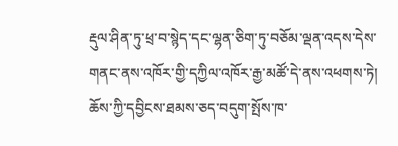རྡུལ་ཤིན་ཏུ་ཕྲ་བ་སྙེད་དང་ལྷན་ཅིག་ཏུ་བཅོམ་ལྡན་འདས་དེས་གནང་ནས་འཁོར་གྱི་དཀྱིལ་འཁོར་རྒྱ་མཚོ་དེ་ནས་འཕགས་ཏེ། ཆོས་ཀྱི་དབྱིངས་ཐམས་ཅད་བདུག་སྤོས་ཁ་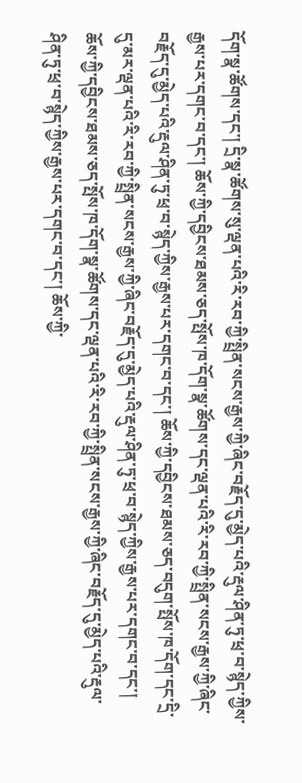དོག་སྣ་ཚོགས་དང་། དྲི་སྣ་ཚོགས་སུ་ལྡན་པའི་རི་རབ་ཀྱི་སྤྲིན་སངས་རྒྱས་ཀྱི་ཞིང་བརྗོད་དུ་མྱེད་པའི་རྡུལ་ཤིན་ཏུ་ཕྲ་བ་སྙེད་ཀྱིས་རྒྱས་པར་དགང་བ་དང་། ཆོས་ཀྱི་དབྱིངས་ཐམས་ཅད་སྤོས་ཁ་དོག་སྣ་ཚོགས་དང་ལྡན་པའི་རི་རབ་ཀྱི་སྤྲིན་སངས་རྒྱས་ཀྱི་ཞིང་བརྗོད་དུ་མྱེད་པའི་རྡུལ་ཤིན་ཏུ་ཕྲ་བ་སྙེད་ཀྱིས་རྒྱས་པར་དགང་བ་དང་། ཆོས་ཀྱི་དབྱིངས་ཐམས་ཅད་བདུག་སྤོས་ཁ་དོག་དང་དྲི་དུ་མར་ལྡན་པའི་རི་རབ་ཀྱི་སྤྲིན་སངས་རྒྱས་ཀྱི་ཞིང་བརྗོད་དུ་མྱེད་པའི་རྡུལ་ཤིན་ཏུ་ཕྲ་བ་སྙེད་ཀྱིས་རྒྱས་པར་དགང་བ་དང་། ཆོས་ཀྱི་དབྱིངས་ཐམས་ཅད་སྤོས་ཁ་དོག་སྣ་ཚོགས་དང་ལྡན་པའི་རི་རབ་ཀྱི་སྤྲིན་སངས་རྒྱས་ཀྱི་ཞིང་བརྗོད་དུ་མྱེད་པའི་རྡུལ་ཤིན་ཏུ་ཕྲ་བ་སྙེད་ཀྱིས་རྒྱས་པར་དགང་བ་དང་། ཆོས་ཀྱི་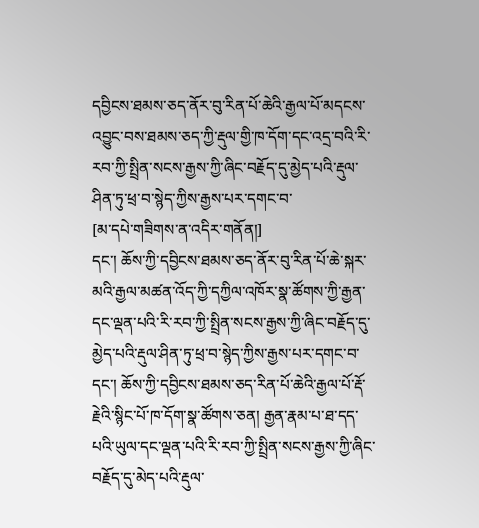དབྱིངས་ཐམས་ཅད་ནོར་བུ་རིན་པོ་ཆེའི་རྒྱལ་པོ་མདངས་འབྱུང་བས་ཐམས་ཅད་ཀྱི་རྡུལ་གྱི་ཁ་དོག་དང་འདྲ་བའི་རི་རབ་ཀྱི་སྤྲིན་སངས་རྒྱས་ཀྱི་ཞིང་བརྗོད་དུ་མྱེད་པའི་རྡུལ་ཤིན་ཏུ་ཕྲ་བ་སྙེད་ཀྱིས་རྒྱས་པར་དགང་བ་
[མ་དཔེ་གཟིགས་ན་འདིར་གནོན།]
དང་། ཆོས་ཀྱི་དབྱིངས་ཐམས་ཅད་ནོར་བུ་རིན་པོ་ཆེ་སྐར་མའི་རྒྱལ་མཚན་འོད་ཀྱི་དཀྱིལ་འཁོར་སྣ་ཚོགས་ཀྱི་རྒྱན་དང་ལྡན་པའི་རི་རབ་ཀྱི་སྤྲིན་སངས་རྒྱས་ཀྱི་ཞིང་བརྗོད་དུ་མྱེད་པའི་རྡུལ་ཤིན་ཏུ་ཕྲ་བ་སྙེད་ཀྱིས་རྒྱས་པར་དགང་བ་དང་། ཆོས་ཀྱི་དབྱིངས་ཐམས་ཅད་རིན་པོ་ཆེའི་རྒྱལ་པོ་རྡོ་རྗེའི་སྙིང་པོ་ཁ་དོག་སྣ་ཚོགས་ཅན། རྒྱན་རྣམ་པ་ཐ་དད་པའི་ཡུལ་དང་ལྡན་པའི་རི་རབ་ཀྱི་སྤྲིན་སངས་རྒྱས་ཀྱི་ཞིང་བརྗོད་དུ་མེད་པའི་རྡུལ་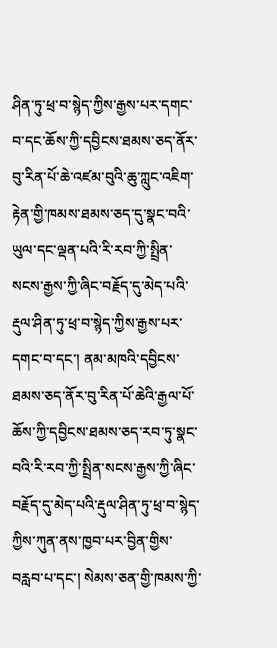ཤིན་ཏུ་ཕྲ་བ་སྙེད་ཀྱིས་རྒྱས་པར་དགང་བ་དང་ཆོས་ཀྱི་དབྱིངས་ཐམས་ཅད་ནོར་བུ་རིན་པོ་ཆེ་འཛམ་བུའི་ཆུ་ཀླུང་འཇིག་རྟེན་གྱི་ཁམས་ཐམས་ཅད་དུ་སྣང་བའི་ཡུལ་དང་ལྡན་པའི་རི་རབ་ཀྱི་སྤྲིན་སངས་རྒྱས་ཀྱི་ཞིང་བརྗོད་དུ་མེད་པའི་རྡུལ་ཤིན་ཏུ་ཕྲ་བ་སྙེད་ཀྱིས་རྒྱས་པར་དགང་བ་དང་། ནམ་མཁའི་དབྱིངས་ཐམས་ཅད་ནོར་བུ་རིན་པོ་ཆེའི་རྒྱལ་པོ་ཆོས་ཀྱི་དབྱིངས་ཐམས་ཅད་རབ་ཏུ་སྣང་བའི་རི་རབ་ཀྱི་སྤྲིན་སངས་རྒྱས་ཀྱི་ཞིང་བརྗོད་དུ་མེད་པའི་རྡུལ་ཤིན་ཏུ་ཕྲ་བ་སྙེད་ཀྱིས་ཀུན་ནས་ཁྱབ་པར་བྱིན་གྱིས་བརླབ་པ་དང་། སེམས་ཅན་གྱི་ཁམས་ཀྱི་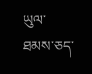ཡུལ་ཐམས་ཅད་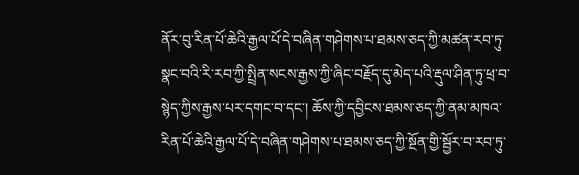ནོར་བུ་རིན་པོ་ཆེའི་རྒྱལ་པོ་དེ་བཞིན་གཤེགས་པ་ཐམས་ཅད་ཀྱི་མཚན་རབ་ཏུ་སྣང་བའི་རི་རབ་ཀྱི་སྤྲིན་སངས་རྒྱས་ཀྱི་ཞིང་བརྗོད་དུ་མེད་པའི་རྡུལ་ཤིན་ཏུ་ཕྲ་བ་སྙེད་ཀྱིས་རྒྱས་པར་དགང་བ་དང་། ཆོས་ཀྱི་དབྱིངས་ཐམས་ཅད་ཀྱི་ནམ་མཁའ་རིན་པོ་ཆེའི་རྒྱལ་པོ་དེ་བཞིན་གཤེགས་པ་ཐམས་ཅད་ཀྱི་སྔོན་གྱི་སྦྱོར་བ་རབ་ཏུ་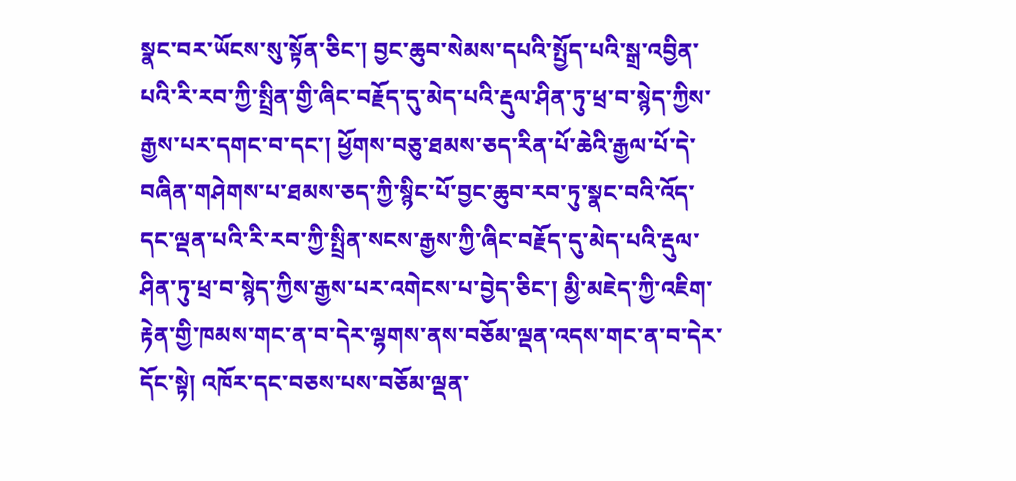སྣང་བར་ཡོངས་སུ་སྟོན་ཅིང་། བྱང་ཆུབ་སེམས་དཔའི་སྤྱོད་པའི་སྒྲ་འབྱིན་པའི་རི་རབ་ཀྱི་སྤྲིན་གྱི་ཞིང་བརྗོད་དུ་མེད་པའི་རྡུལ་ཤིན་ཏུ་ཕྲ་བ་སྙེད་ཀྱིས་རྒྱས་པར་དགང་བ་དང་། ཕྱོགས་བཅུ་ཐམས་ཅད་རིན་པོ་ཆེའི་རྒྱལ་པོ་དེ་བཞིན་གཤེགས་པ་ཐམས་ཅད་ཀྱི་སྙིང་པོ་བྱང་ཆུབ་རབ་ཏུ་སྣང་བའི་འོད་དང་ལྡན་པའི་རི་རབ་ཀྱི་སྤྲིན་སངས་རྒྱས་ཀྱི་ཞིང་བརྗོད་དུ་མེད་པའི་རྡུལ་ཤིན་ཏུ་ཕྲ་བ་སྙེད་ཀྱིས་རྒྱས་པར་འགེངས་པ་བྱེད་ཅིང་། མྱི་མཇེད་ཀྱི་འཇིག་རྟེན་གྱི་ཁམས་གང་ན་བ་དེར་ལྷགས་ནས་བཅོམ་ལྡན་འདས་གང་ན་བ་དེར་དོང་སྟེ། འཁོར་དང་བཅས་པས་བཅོམ་ལྡན་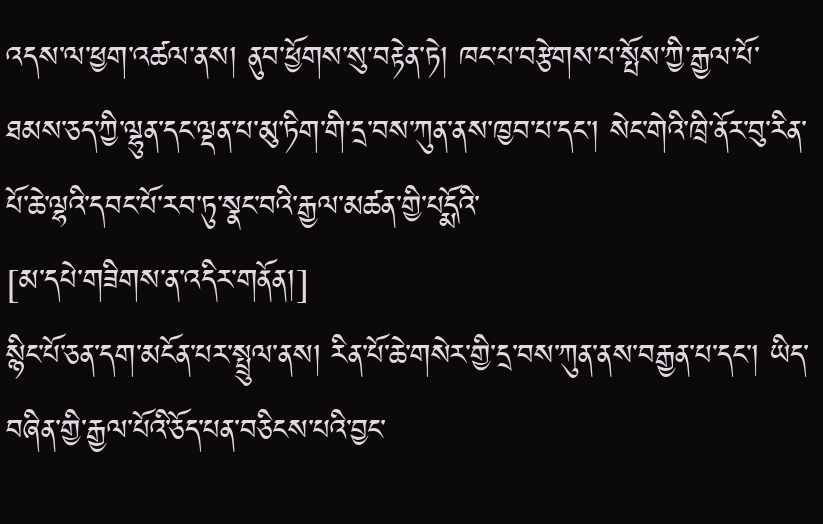འདས་ལ་ཕྱག་འཚལ་ནས། ནུབ་ཕྱོགས་སུ་བརྟེན་ཏེ། ཁང་པ་བརྩེགས་པ་སྤོས་ཀྱི་རྒྱལ་པོ་ཐམས་ཅད་ཀྱི་ལྷུན་དང་ལྡན་པ་མུ་ཏིག་གི་དྲ་བས་ཀུན་ནས་ཁྱབ་པ་དང་། སེང་གེའི་ཁྲི་ནོར་བུ་རིན་པོ་ཆེ་ལྷའི་དབང་པོ་རབ་ཏུ་སྣང་བའི་རྒྱལ་མཚན་གྱི་པདྨོའི་
[མ་དཔེ་གཟིགས་ན་འདིར་གནོན།]
སྙིང་པོ་ཅན་དག་མངོན་པར་སྤྲུལ་ནས། རིན་པོ་ཆེ་གསེར་གྱི་དྲ་བས་ཀུན་ནས་བརྒྱན་པ་དང་། ཡིད་བཞིན་གྱི་རྒྱལ་པོའི་ཅོད་པན་བཅིངས་པའི་བྱང་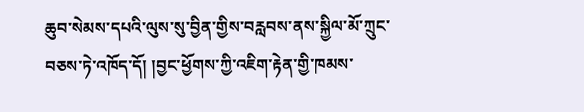ཆུབ་སེམས་དཔའི་ལུས་སུ་བྱིན་གྱིས་བརླབས་ནས་སྐྱིལ་མོ་ཀྲུང་བཅས་ཏེ་འཁོད་དོ། །བྱང་ཕྱོགས་ཀྱི་འཇིག་རྟེན་གྱི་ཁམས་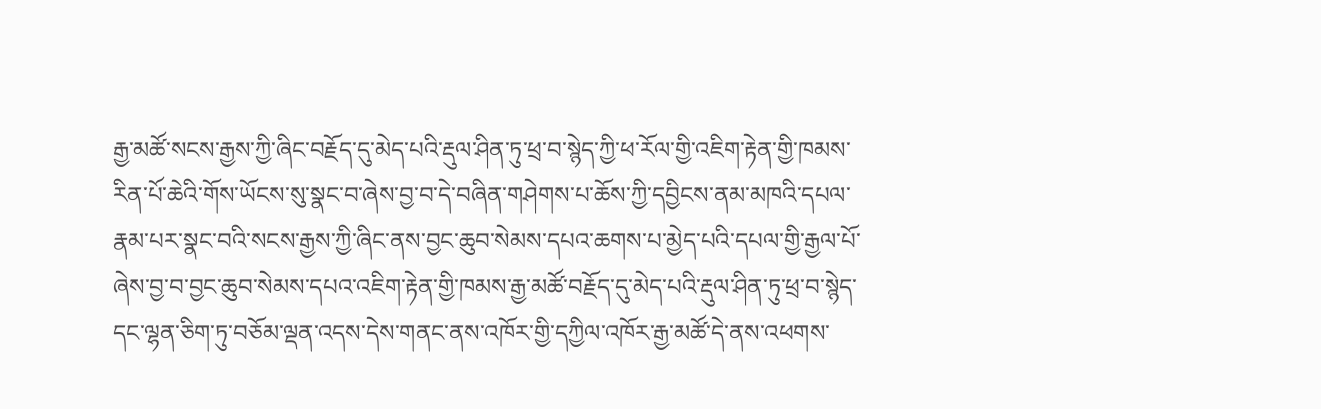རྒྱ་མཚོ་སངས་རྒྱས་ཀྱི་ཞིང་བརྗོད་དུ་མེད་པའི་རྡུལ་ཤིན་ཏུ་ཕྲ་བ་སྙེད་ཀྱི་ཕ་རོལ་གྱི་འཇིག་རྟེན་གྱི་ཁམས་རིན་པོ་ཆེའི་གོས་ཡོངས་སུ་སྣང་བ་ཞེས་བྱ་བ་དེ་བཞིན་གཤེགས་པ་ཆོས་ཀྱི་དབྱིངས་ནམ་མཁའི་དཔལ་རྣམ་པར་སྣང་བའི་སངས་རྒྱས་ཀྱི་ཞིང་ནས་བྱང་ཆུབ་སེམས་དཔའ་ཆགས་པ་མྱེད་པའི་དཔལ་གྱི་རྒྱལ་པོ་ཞེས་བྱ་བ་བྱང་ཆུབ་སེམས་དཔའ་འཇིག་རྟེན་གྱི་ཁམས་རྒྱ་མཚོ་བརྗོད་དུ་མེད་པའི་རྡུལ་ཤིན་ཏུ་ཕྲ་བ་སྙེད་དང་ལྷན་ཅིག་ཏུ་བཅོམ་ལྡན་འདས་དེས་གནང་ནས་འཁོར་གྱི་དཀྱིལ་འཁོར་རྒྱ་མཚོ་དེ་ནས་འཕགས་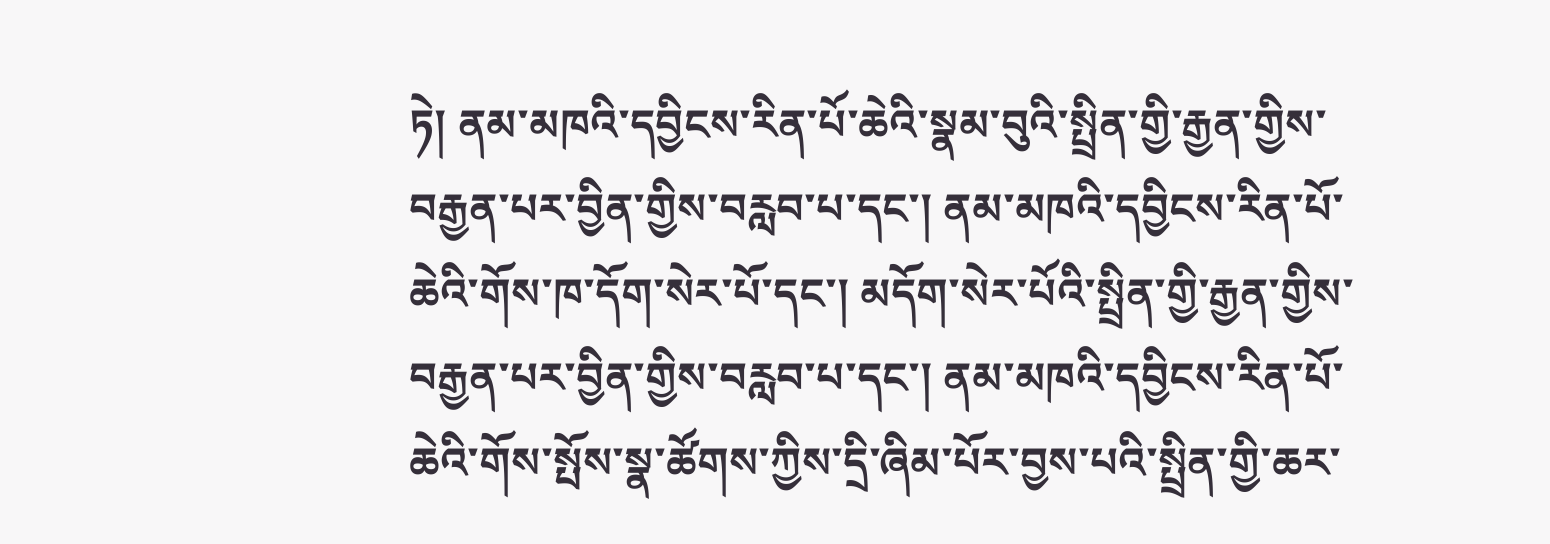ཏེ། ནམ་མཁའི་དབྱིངས་རིན་པོ་ཆེའི་སྣམ་བུའི་སྤྲིན་གྱི་རྒྱན་གྱིས་བརྒྱན་པར་བྱིན་གྱིས་བརླབ་པ་དང་། ནམ་མཁའི་དབྱིངས་རིན་པོ་ཆེའི་གོས་ཁ་དོག་སེར་པོ་དང་། མདོག་སེར་པོའི་སྤྲིན་གྱི་རྒྱན་གྱིས་བརྒྱན་པར་བྱིན་གྱིས་བརླབ་པ་དང་། ནམ་མཁའི་དབྱིངས་རིན་པོ་ཆེའི་གོས་སྤོས་སྣ་ཚོགས་ཀྱིས་དྲི་ཞིམ་པོར་བྱས་པའི་སྤྲིན་གྱི་ཆར་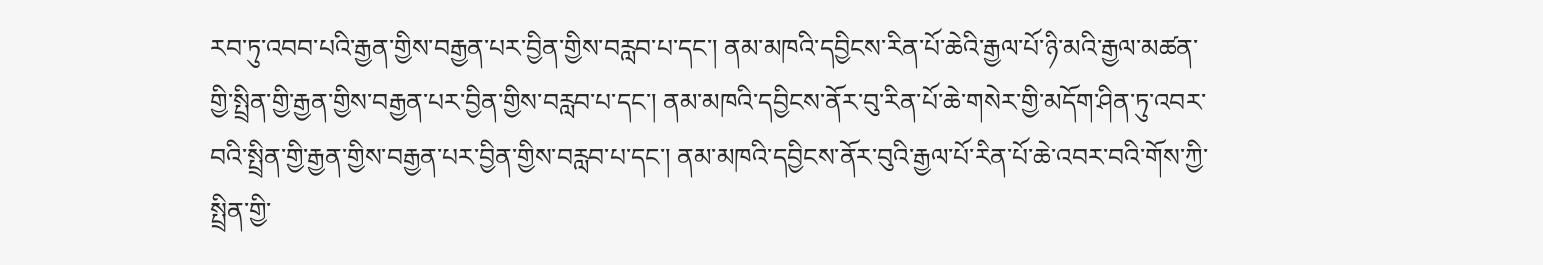རབ་ཏུ་འབབ་པའི་རྒྱན་གྱིས་བརྒྱན་པར་བྱིན་གྱིས་བརླབ་པ་དང་། ནམ་མཁའི་དབྱིངས་རིན་པོ་ཆེའི་རྒྱལ་པོ་ཉི་མའི་རྒྱལ་མཚན་གྱི་སྤྲིན་གྱི་རྒྱན་གྱིས་བརྒྱན་པར་བྱིན་གྱིས་བརླབ་པ་དང་། ནམ་མཁའི་དབྱིངས་ནོར་བུ་རིན་པོ་ཆེ་གསེར་གྱི་མདོག་ཤིན་ཏུ་འབར་བའི་སྤྲིན་གྱི་རྒྱན་གྱིས་བརྒྱན་པར་བྱིན་གྱིས་བརླབ་པ་དང་། ནམ་མཁའི་དབྱིངས་ནོར་བུའི་རྒྱལ་པོ་རིན་པོ་ཆེ་འབར་བའི་གོས་ཀྱི་སྤྲིན་གྱི་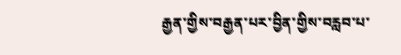རྒྱན་གྱིས་བརྒྱན་པར་བྱིན་གྱིས་བརླབ་པ་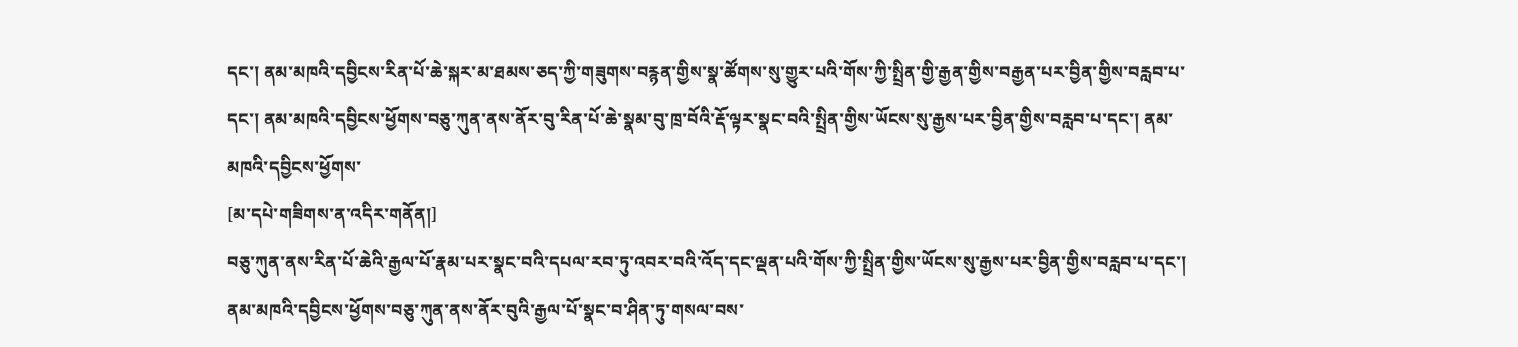དང་། ནམ་མཁའི་དབྱིངས་རིན་པོ་ཆེ་སྐར་མ་ཐམས་ཅད་ཀྱི་གཟུགས་བརྙན་གྱིས་སྣ་ཚོགས་སུ་གྱུར་པའི་གོས་ཀྱི་སྤྲིན་གྱི་རྒྱན་གྱིས་བརྒྱན་པར་བྱིན་གྱིས་བརླབ་པ་དང་། ནམ་མཁའི་དབྱིངས་ཕྱོགས་བཅུ་ཀུན་ནས་ནོར་བུ་རིན་པོ་ཆེ་སྣམ་བུ་ཁྲ་བོའི་རྡོ་ལྟར་སྣང་བའི་སྤྲིན་གྱིས་ཡོངས་སུ་རྒྱས་པར་བྱིན་གྱིས་བརླབ་པ་དང་། ནམ་མཁའི་དབྱིངས་ཕྱོགས་
[མ་དཔེ་གཟིགས་ན་འདིར་གནོན།]
བཅུ་ཀུན་ནས་རིན་པོ་ཆེའི་རྒྱལ་པོ་རྣམ་པར་སྣང་བའི་དཔལ་རབ་ཏུ་འབར་བའི་འོད་དང་ལྡན་པའི་གོས་ཀྱི་སྤྲིན་གྱིས་ཡོངས་སུ་རྒྱས་པར་བྱིན་གྱིས་བརླབ་པ་དང་། ནམ་མཁའི་དབྱིངས་ཕྱོགས་བཅུ་ཀུན་ནས་ནོར་བུའི་རྒྱལ་པོ་སྣང་བ་ཤིན་ཏུ་གསལ་བས་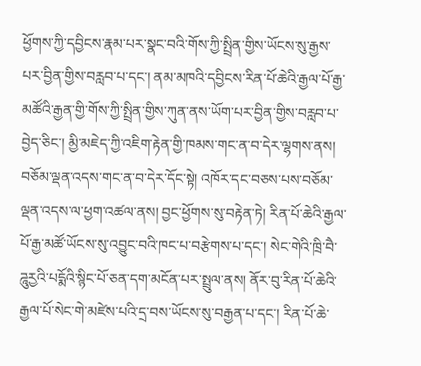ཕྱོགས་ཀྱི་དབྱིངས་རྣམ་པར་སྣང་བའི་གོས་ཀྱི་སྤྲིན་གྱིས་ཡོངས་སུ་རྒྱས་པར་བྱིན་གྱིས་བརླབ་པ་དང་། ནམ་མཁའི་དབྱིངས་རིན་པོ་ཆེའི་རྒྱལ་པོ་རྒྱ་མཚོའི་རྒྱན་གྱི་གོས་ཀྱི་སྤྲིན་གྱིས་ཀུན་ནས་ཡོག་པར་བྱིན་གྱིས་བརླབ་པ་བྱེད་ཅིང་། མྱི་མཇེད་ཀྱི་འཇིག་རྟེན་གྱི་ཁམས་གང་ན་བ་དེར་ལྷགས་ནས། བཅོམ་ལྡན་འདས་གང་ན་བ་དེར་དོང་སྟེ། འཁོར་དང་བཅས་པས་བཅོམ་ལྡན་འདས་ལ་ཕྱག་འཚལ་ནས། བྱང་ཕྱོགས་སུ་བརྟེན་ཏེ། རིན་པོ་ཆེའི་རྒྱལ་པོ་རྒྱ་མཚོ་ཡོངས་སུ་འབྱུང་བའི་ཁང་པ་བརྩེགས་པ་དང་། སེང་གེའི་ཁྲི་བཻ་ཌཱུརྱའི་པདྨོའི་སྙིང་པོ་ཅན་དག་མངོན་པར་སྤྲུལ་ནས། ནོར་བུ་རིན་པོ་ཆེའི་རྒྱལ་པོ་སེང་གེ་མཛེས་པའི་དྲ་བས་ཡོངས་སུ་བརྒྱན་པ་དང་། རིན་པོ་ཆེ་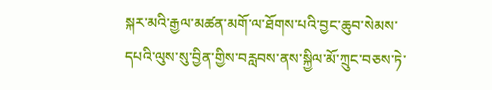སྐར་མའི་རྒྱལ་མཚན་མགོ་ལ་ཐོགས་པའི་བྱང་ཆུབ་སེམས་དཔའི་ལུས་སུ་བྱིན་གྱིས་བརླབས་ནས་སྐྱིལ་མོ་ཀྲུང་བཅས་ཏེ་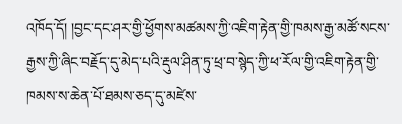འཁོད་དོ། །བྱང་དང་ཤར་གྱི་ཕྱོགས་མཚམས་ཀྱི་འཇིག་རྟེན་གྱི་ཁམས་རྒྱ་མཚོ་སངས་རྒྱས་ཀྱི་ཞིང་བརྗོད་དུ་མེད་པའི་རྡུལ་ཤིན་ཏུ་ཕྲ་བ་སྙེད་ཀྱི་ཕ་རོལ་གྱི་འཇིག་རྟེན་གྱི་ཁམས་ས་ཆེན་པོ་ཐམས་ཅད་དུ་མཛེས་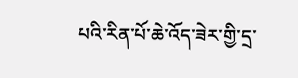པའི་རིན་པོ་ཆེ་འོད་ཟེར་གྱི་དྲ་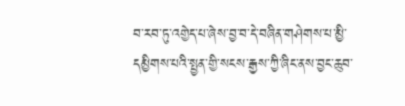བ་རབ་ཏུ་འགྱེད་པ་ཞེས་བྱ་བ་དེ་བཞིན་གཤེགས་པ་མྱི་དམྱིགས་པའི་སྤྱན་གྱི་སངས་རྒྱས་ཀྱི་ཞིང་ནས་བྱང་ཆུབ་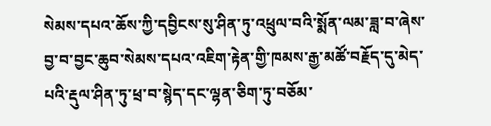སེམས་དཔའ་ཆོས་ཀྱི་དབྱིངས་སུ་ཤིན་ཏུ་འཕྲུལ་བའི་སྨོན་ལམ་ཟླ་བ་ཞེས་བྱ་བ་བྱང་ཆུབ་སེམས་དཔའ་འཇིག་རྟེན་གྱི་ཁམས་རྒྱ་མཚོ་བརྗོད་དུ་མེད་པའི་རྡུལ་ཤིན་ཏུ་ཕྲ་བ་སྙེད་དང་ལྷན་ཅིག་ཏུ་བཅོམ་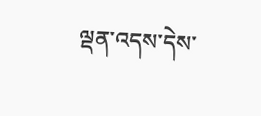ལྡན་འདས་དེས་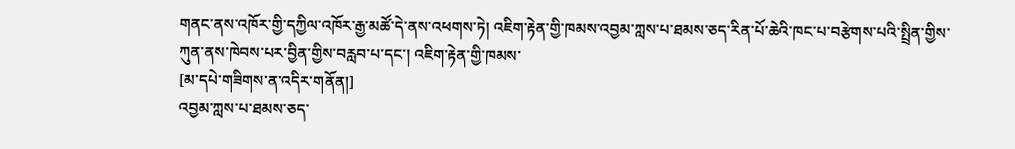གནང་ནས་འཁོར་གྱི་དཀྱིལ་འཁོར་རྒྱ་མཚོ་དེ་ནས་འཕགས་ཏེ། འཇིག་རྟེན་གྱི་ཁམས་འབྱམ་ཀླས་པ་ཐམས་ཅད་རིན་པོ་ཆེའི་ཁང་པ་བརྩེགས་པའི་སྤྲིན་གྱིས་ཀུན་ནས་ཁེབས་པར་བྱིན་གྱིས་བརླབ་པ་དང་། འཇིག་རྟེན་གྱི་ཁམས་
[མ་དཔེ་གཟིགས་ན་འདིར་གནོན།]
འབྱམ་ཀླས་པ་ཐམས་ཅད་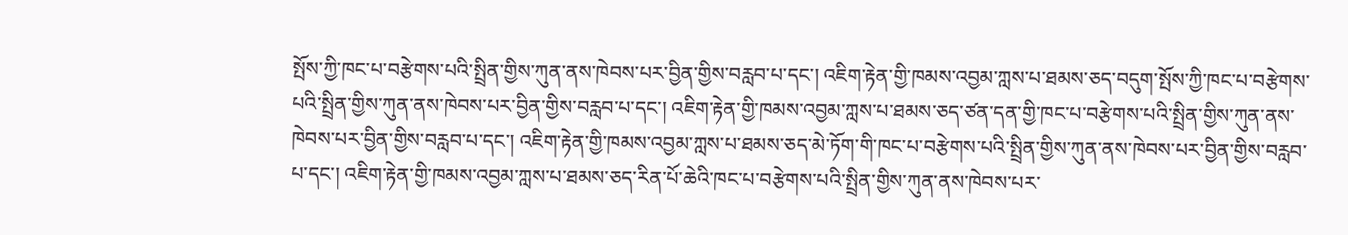སྤོས་ཀྱི་ཁང་པ་བརྩེགས་པའི་སྤྲིན་གྱིས་ཀུན་ནས་ཁེབས་པར་བྱིན་གྱིས་བརླབ་པ་དང་། འཇིག་རྟེན་གྱི་ཁམས་འབྱམ་ཀླས་པ་ཐམས་ཅད་བདུག་སྤོས་ཀྱི་ཁང་པ་བརྩེགས་པའི་སྤྲིན་གྱིས་ཀུན་ནས་ཁེབས་པར་བྱིན་གྱིས་བརླབ་པ་དང་། འཇིག་རྟེན་གྱི་ཁམས་འབྱམ་ཀླས་པ་ཐམས་ཅད་ཙན་དན་གྱི་ཁང་པ་བརྩེགས་པའི་སྤྲིན་གྱིས་ཀུན་ནས་ཁེབས་པར་བྱིན་གྱིས་བརླབ་པ་དང་། འཇིག་རྟེན་གྱི་ཁམས་འབྱམ་ཀླས་པ་ཐམས་ཅད་མེ་ཏོག་གི་ཁང་པ་བརྩེགས་པའི་སྤྲིན་གྱིས་ཀུན་ནས་ཁེབས་པར་བྱིན་གྱིས་བརླབ་པ་དང་། འཇིག་རྟེན་གྱི་ཁམས་འབྱམ་ཀླས་པ་ཐམས་ཅད་རིན་པོ་ཆེའི་ཁང་པ་བརྩེགས་པའི་སྤྲིན་གྱིས་ཀུན་ནས་ཁེབས་པར་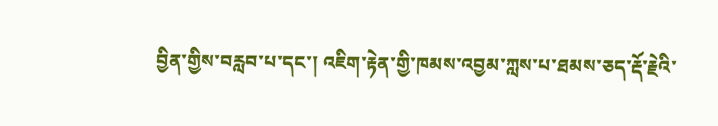བྱིན་གྱིས་བརླབ་པ་དང་། འཇིག་རྟེན་གྱི་ཁམས་འབྱམ་ཀླས་པ་ཐམས་ཅད་རྡོ་རྗེའི་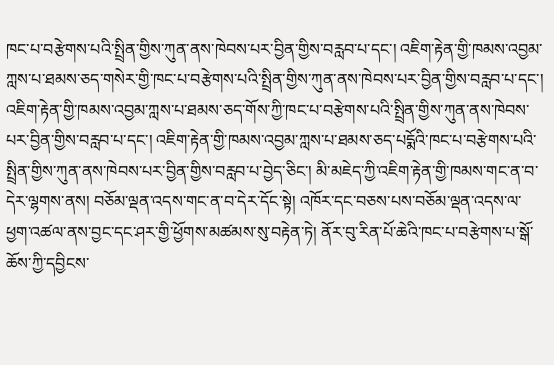ཁང་པ་བརྩེགས་པའི་སྤྲིན་གྱིས་ཀུན་ནས་ཁེབས་པར་བྱིན་གྱིས་བརླབ་པ་དང་། འཇིག་རྟེན་གྱི་ཁམས་འབྱམ་ཀླས་པ་ཐམས་ཅད་གསེར་གྱི་ཁང་པ་བརྩེགས་པའི་སྤྲིན་གྱིས་ཀུན་ནས་ཁེབས་པར་བྱིན་གྱིས་བརླབ་པ་དང་། འཇིག་རྟེན་གྱི་ཁམས་འབྱམ་ཀླས་པ་ཐམས་ཅད་གོས་ཀྱི་ཁང་པ་བརྩེགས་པའི་སྤྲིན་གྱིས་ཀུན་ནས་ཁེབས་པར་བྱིན་གྱིས་བརླབ་པ་དང་། འཇིག་རྟེན་གྱི་ཁམས་འབྱམ་ཀླས་པ་ཐམས་ཅད་པདྨོའི་ཁང་པ་བརྩེགས་པའི་སྤྲིན་གྱིས་ཀུན་ནས་ཁེབས་པར་བྱིན་གྱིས་བརླབ་པ་བྱེད་ཅིང་། མི་མཇེད་ཀྱི་འཇིག་རྟེན་གྱི་ཁམས་གང་ན་བ་དེར་ལྷགས་ནས། བཅོམ་ལྡན་འདས་གང་ན་བ་དེར་དོང་སྟེ། འཁོར་དང་བཅས་པས་བཅོམ་ལྡན་འདས་ལ་ཕྱག་འཚལ་ནས་བྱང་དང་ཤར་གྱི་ཕྱོགས་མཚམས་སུ་བརྟེན་ཏེ། ནོར་བུ་རིན་པོ་ཆེའི་ཁང་པ་བརྩེགས་པ་སྒོ་ཆོས་ཀྱི་དབྱིངས་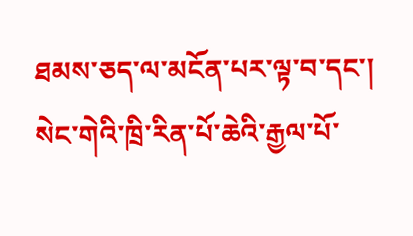ཐམས་ཅད་ལ་མངོན་པར་ལྟ་བ་དང་། སེང་གེའི་ཁྲི་རིན་པོ་ཆེའི་རྒྱལ་པོ་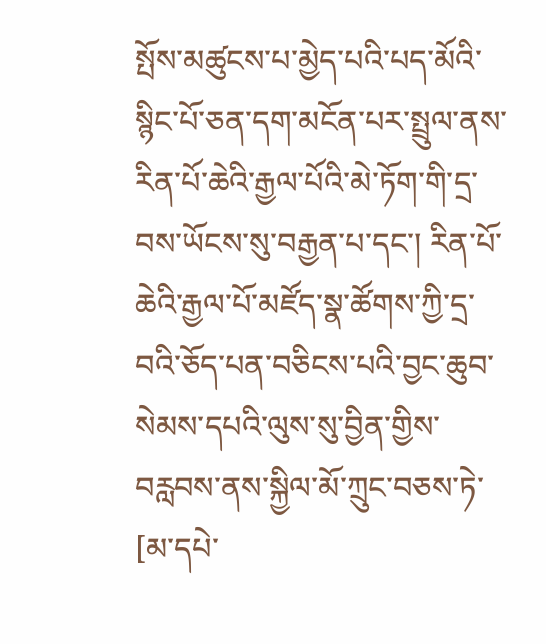སྤོས་མཚུངས་པ་མྱེད་པའི་པད་མོའི་སྙིང་པོ་ཅན་དག་མངོན་པར་སྤྲུལ་ནས་རིན་པོ་ཆེའི་རྒྱལ་པོའི་མེ་ཏོག་གི་དྲ་བས་ཡོངས་སུ་བརྒྱན་པ་དང་། རིན་པོ་ཆེའི་རྒྱལ་པོ་མཛོད་སྣ་ཚོགས་ཀྱི་དྲ་བའི་ཅོད་པན་བཅིངས་པའི་བྱང་ཆུབ་སེམས་དཔའི་ལུས་སུ་བྱིན་གྱིས་བརླབས་ནས་སྐྱིལ་མོ་ཀྲུང་བཅས་ཏེ་
[མ་དཔེ་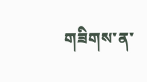གཟིགས་ན་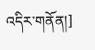འདིར་གནོན།]